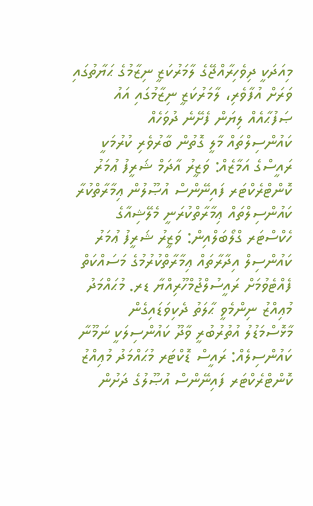މިއަދަކީ ދިވެހިރާއްޖޭގެ ލާމަރުކަޒީ ނިޒާމުގެ ޙަޔާތުގައި ވަރަށް އުފާވެރި، ލާމަރުކަޒީ ނިޒާމުގައި އައު ޞަފުޙާއެއް ލިޔަން ފެށޭނެ ދުވަހެއް
ކައުންސިލްތައް މާލީ ގޮތުން ބާރުވެރި ކުރުމަކީ ރައީސްގެ އަމާޒެއް: ވަޒީރު އާދަމް ޝަރީފު ޢުމަރު
ކޮންޓްރެކްޓަރ ފައިނޭންސް އުޞޫލުން ޢިމާރާތްކުރާ ކައުންސިލްތައް ޢިމާރާތްކުރަނީ މެލޭޝިއާގެ ހެކްސްޓަރ ގްލޯބަލްއިން: ވަޒީރު ޝަރީފު ޢުމަރު
ކައުންސިލް އިދާރާތައް ޢިމާރާތްކުރުމުގެ މަސައްކަތް ފެއްޓެވުމަށް ރައީސުލްޖުމްހޫރިއްޔާ ޑރ. މުޙައްމަދު މުޢިއްޒު ނިންމެވީ ޙާލަތު ދެކިވަޑައިގެން
މާޅޮސްމަޑުލު އުތުރުބުރީ ވާދޫ ކައުންސިލަކީ ނަމޫނާ ކައުންސިލެއް: ރައީސް ޑޮކްޓަރ މުޙައްމަދު މުޢިއްޒު
ކޮންޓްރެކްޓަރ ފައިނޭންސް އުޞޫލުގެ ދަށުން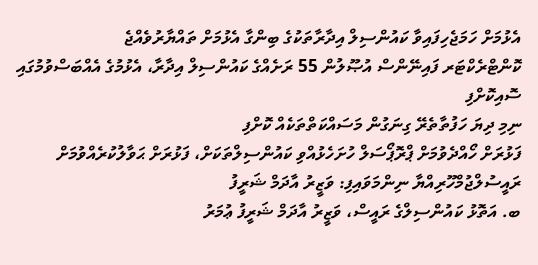އެޅުމަށް ހަމަޖެހިފައިވާ ކައުންސިލް އިދާރާތަކުގެ ބިންގާ އެޅުމަށް ތައްޔާރުވެއްޖެ
ކޮންޓްރެކްޓަރ ފައިނޭންސް އުޞޫލުން 55 ރަށެއްގެ ކައުންސިލް އިދާރާ، އެޅުމުގެ އެއްބަސްވުމުގައި ސޮއިކޮށްފި
ނިމި ދިޔަ ހަފުތާތެރޭ ގިނަގުން މަސައްކަތްތަކެއް ކޮށްފި
ފަޅުރަށް ހޯއްދެވުމަށް ޕްރޮޕޯސަލް ހުށަހެޅުއްވި ކައުންސިލްތަކަށް، ފަޅުރަށް ޙަވާލުކުރެއްވުމަށް ރައީސުލްޖުމްހޫރިއްޔާ ނިންމަވައިފި: ވަޒީރު އާދަމް ޝަރީފު
ބ. އަތޮޅު ކައުންސިލްގެ ރައީސް، ވަޒީރު އާދަމް ޝަރީފު ޢުމަރު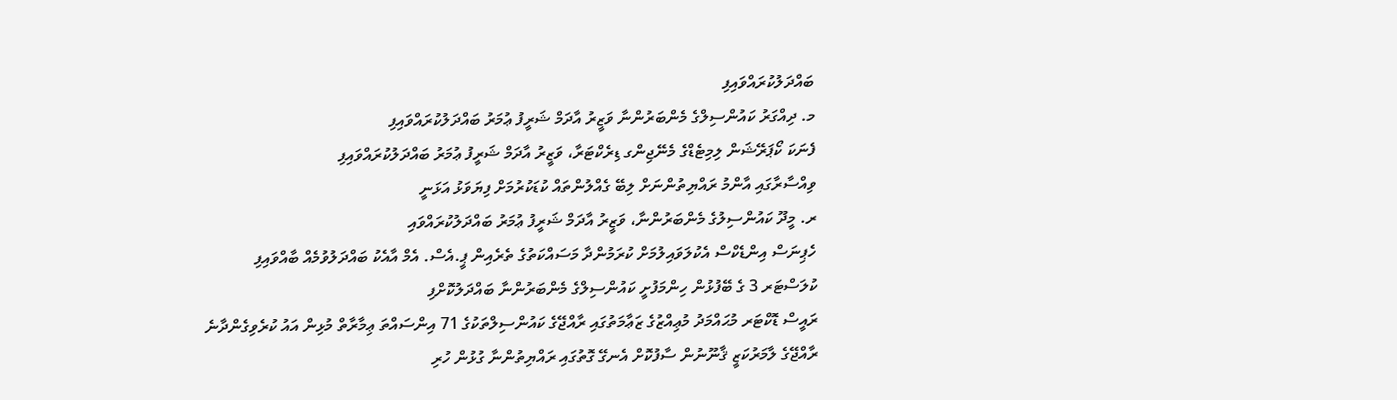ބައްދަލުކުރައްވައިފި
މ. ދިއްގަރު ކައުންސިލްގެ މެންބަރުންނާ ވަޒީރު އާދަމް ޝަރީފު ޢުމަރު ބައްދަލުކުރައްވައިފި
ފެނަކަ ކޯޕަރޭޝަން ލިމިޓެޑްގެ މެނޭޖިންގ ޑިރެކްޓަރާ، ވަޒީރު އާދަމް ޝަރީފު ޢުމަރު ބައްދަލުކުރައްވައިފި
ވިއްސާރާގައި އާންމު ރައްޔިތުންނަށް ލިބޭ ގެއްލުންތައް ކުޑަކުރުމަށް ފިޔަވަޅު އަޅަނީ
ރ. މީދޫ ކައުންސިލުގެ މެންބަރުންނާ، ވަޒީރު އާދަމް ޝަރީފު ޢުމަރު ބައްދަލުކުރައްވައި
ހެޕިނަސް އިންޑެކްސް އެކުލަވައިލުމަށް ކުރަމުންދާ މަސައްކަތުގެ ތެރެއިން ޕީ.އެސް. އެމް އާއެކު ބައްދަލުވުމެއް ބާއްވައިފި
ކުލަސްޓަރ 3 ގެ ބޭފުޅުން ހިންމަފުށީ ކައުންސިލްގެ މެންބަރުންނާ ބައްދަލުކޮށްފި
ރައީސް ޑޮކްޓަރ މުޙައްމަދު މުޢިއްޒުގެ ޒަޢާމަތުގައި ރާއްޖޭގެ ކައުންސިލްތަކުގެ 71 އިންސައްތަ ޢިމާރާތް މުޅިން އައު ކުރެވިގެންދާނެ
ރާއްޖޭގެ ލާމަރުކަޒީ ޤާނޫނުން ސާފުކޮށް އެނގޭ ގޮތުގައި ރައްޔިތުންނާ ގުޅުން ހުރި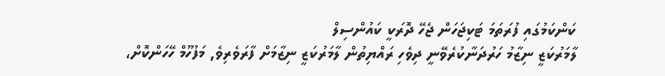ކަންކަމުގައި ފުރަތަމަ ޓަކިޖަހަން ޖެހޭ ދޮރަކީ ކައުންސިލް
ލާމަރުކަޒީ ނިޒާމު ހަރުދަނާކުރެވޭނީ ދިވެހި ރައްޔިތުން ލާމަރުކަޒީ ނިޒާމަށް ފާރަވެރިވެ, މަފުހޫމް ހޭހަންކޮށް،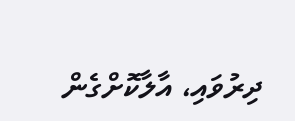ދިރުވައި، އާލާކޮށްގެން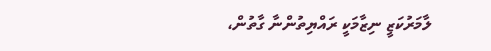ލާމަރުކަޒީ ނިޒާމަކީ ރައްޔިތުންނާ ގާތުން،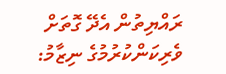ރައްޔިތުން އެދޭ ގޮތަށް ވެރިކަންކުރުމުގެ ނިޒާމު: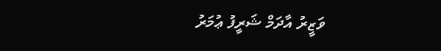ވަޒީރު އާދަމް ޝަރީފު ޢުމަރު